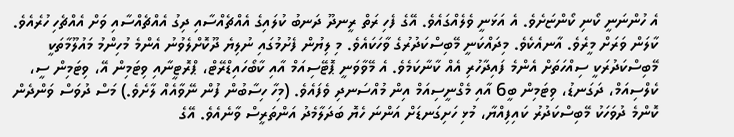އެ ހުންނަނީ ކޯނި ކޯންޏަށެވެ. އެ އަޅަނީ ވެލެއްގައެވެ. އޭގެ ފެހި ރަތް ރީނދޫ ދަނބު ކުލައިގެ އެއްޗެއްސާއި ދިގު އެއްޗެއްސާއި ވަށް އެއްޗެހި ހުރެއެވެ. ކާލަން ވަރަށް މީރެވެ. އާނއެކެވެ. މިދައްކަނީ މޭބިސްކަދުރުގެ ވާހަކައެވެ. މި ލިޔުން ފެށުމުގައި ނުލިޔެ ދޫކޮށްލެވުނު އެންމެ މުހިންމު މައުލޫމާތަކީ މޭބިސްކަދުރަކީ ސިއްހަތަށް އެންމެ ފައިދާހުރި އެއް ކާނާކަމެވެ. އެ މޭވާވަނީ ޕޮޓޭސިއަމް އާއި ކާބޯހައިޑްރޭޓް، ޕްރޮޓީނާއި ވިޓަމިން އޭ، ވިޓަމިން ސީ، ކެލްސިއަމް، ދަގަނޑު، ވިޓަމިން ބީ6 އާއި މެގްނީސިއަމް އިން މުއްސަނދި ވެފައެވެ. (މިހާ ހިސާބުން ފުން ނޭވާއެއް ލާށެވެ.) މަސް ދުވަސް ވަންދެން ކޮންމެ ދުވަހަކު މޭބިސްކަދުރު ކައިފިއްޔާ، މުޅި ހަށިގަނޑަށް އަންނަ ހެޔޮ ބަދަލާމެދު އަންތަރީސް ވާނެއެވެ. އޭގެ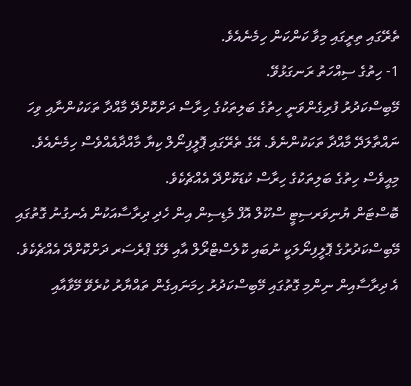ތެރޭގައި ތިރީގައި މިވާ ކަންކަން ހިމެނެއެވެ.
1- ހިތުގެ ސިއްހަތު ރަނގަޅުވޭ.
މޭބިސްކަދުރު ފުރިގެންވަނީ ހިތުގެ ބަލިތަކުގެ ހިރާސް ދަށްކޮށްދޭ މާއްދާ ތަކަކުންނާއި ވިހަ ނައްތާލަދޭ މާއްދާ ތަކަކުންނެވެ. އޭގެ ތެރޭގައި ޕޮލީފިނޯލް ކިޔާ މާއްދާއެއްވެސް ހިމެނެއެވެ. މިއީވެސް ހިތުގެ ބަލިތަކުގެ ހިރާސް ކުޑަކޮށްދޭ އެއްޗެކެވެ.
ބޮސްޓަން ޔުނިވަރސިޓީ ސްކޫލް އޮފް މެޑިސިން އިން ހެދި ދިރާސާއަކުން އެނގުނު ގޮތުގައި މޭބިސްކަދުރުގެ ޕޮލީފިނޯލަކީ ނުބައި ކޮލެސްޓްރޯލް އާއި ލޭގެ ޕްރެސަރ ދަށްކޮށްދޭ އެއްޗެކެވެ. އެ ދިރާސާއިން ނިންމި ގޮތުގައި މޭބިސްކަދުރު ހިމަނައިގެން ތައްޔާރު ކުރެވޭ މޭވާއާއި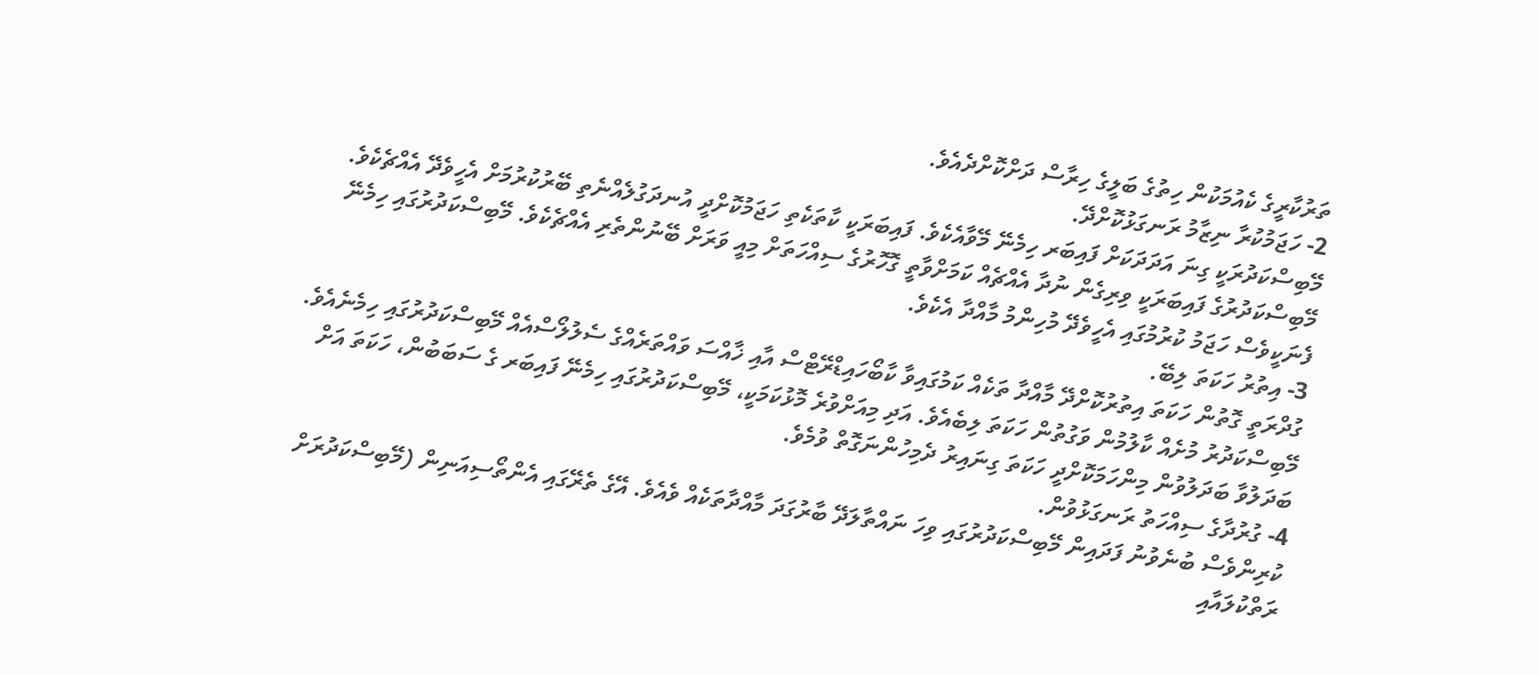ތަރުކާރީގެ ކެއުމަކުން ހިތުގެ ބަލީގެ ހިރާސް ދަށްކޮށްދެއެވެ.
2- ހަޖަމުކުރާ ނިޒާމު ރަނގަޅުކޮށްދޭ.
މޭބިސްކަދުރަކީ ގިނަ އަދަދަކަށް ފައިބަރ ހިމެނޭ މޭވާއެކެވެ. ފައިބަރަކީ ކާތަކެތި ހަޖަމުކޮށްދީ އުނދަގުލެއްނެތި ބޭރުކުރުމަށް އެހީވެދޭ އެއްޗެކެވެ. މޭބިސްކަދުރުގެ ފައިބަރަކީ ވިރިގެން ނުދާ އެއްޗެއް ކަމަށްވާތީ ގޮހޮރުގެ ސިއްހަތަށް މިއީ ވަރަށް ބޭނުންތެރި އެއްޗެކެވެ. މޭބިސްކަދުރުގައި ހިމެނޭ ފެނަކީވެސް ހަޖަމު ކުރުމުގައި އެހީވެދޭ މުހިންމު މާއްދާ އެކެވެ.
3- އިތުރު ހަކަތަ ލިބޭ.
ގުދްރަތީ ގޮތުން ހަކަތަ އިތުރުކޮށްދޭ މާއްދާ ތަކެއް ކަމުގައިވާ ކާބޯހައިޑްރޭޓްސް އާއި ޚާއްސަ ވައްތަރެއްގެ ސެލުލޯސްއެއް މޭބިސްކަދުރުގައި ހިމެނެއެވެ. މޭބިސްކަދުރު މުށެއް ކާލުމުން ވަގުތުން ހަކަތަ ލިބެއެވެ. އަދި މިއަށްވުރެ މޮޅުކަމަކީ، މޭބިސްކަދުރުގައި ހިމެނޭ ފައިބަރ ގެ ސަބަބުން، ހަކަތަ އަށް ބަދަލުވާ ބަދަލުވުން މިންހަމަކޮށްދީ ހަކަތަ ގިނައިރު ދެމިހުންނަގޮތް ވުމެވެ.
4- ގުރުދާގެ ސިއްހަތު ރަނގަޅުވުން.
ކުރިންވެސް ބުނެވުނު ފަދައިން މޭބިސްކަދުރުގައި ވިހަ ނައްތާލަދޭ ބާރުގަދަ މާއްދާތަކެއް ވެއެވެ. އޭގެ ތެރޭގައި އެންތޯސިއަނިން (މޭބިސްކަދުރަށް ރަތްކުލައާއި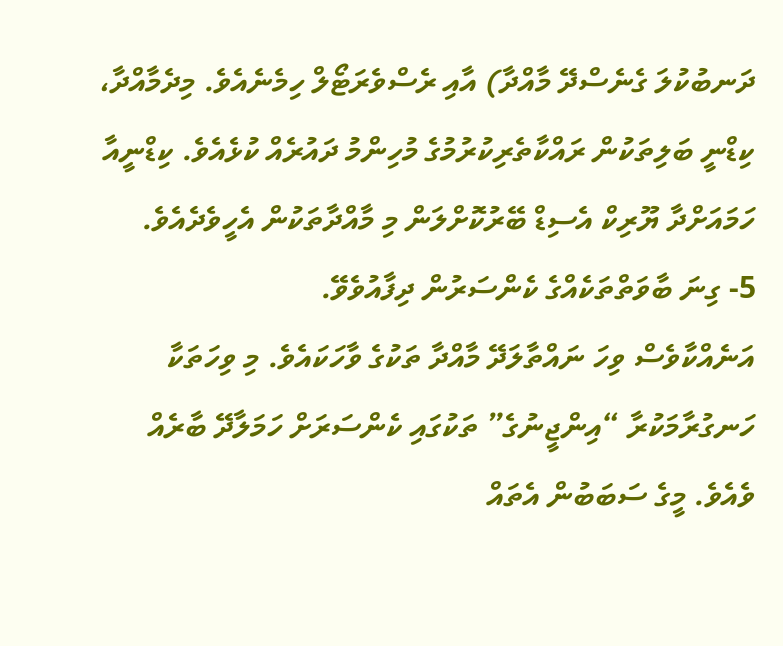ދަނބުކުލަ ގެނެސްދޭ މާއްދާ) އާއި ރެސްވެރަޓޯލް ހިމެނެއެވެ. މިދެމާއްދާ، ކިޑްނީ ބަލިތަކުން ރައްކާތެރިކުރުމުގެ މުހިންމު ދައުރެއް ކުޅެއެވެ. ކިޑްނީއާ ހަމައަށްދާ ޔޫރިކް އެސިޑް ބޭރުކޮށްލަން މި މާއްދާތަކުން އެހީވެދެއެވެ.
5- ގިނަ ބާވަތްތަކެއްގެ ކެންސަރުން ދިފާއުވެވޭ.
އަނެއްކާވެސް ވިހަ ނައްތާލަދޭ މާއްދާ ތަކުގެ ވާހަކައެވެ. މި ވިހަތަކާ ހަނގުރާމަކުރާ “އިންޖީނުގެ” ތަކުގައި ކެންސަރަށް ހަމަލާދޭ ބާރެއް ވެއެވެ. މީގެ ސަބަބުން އެތައް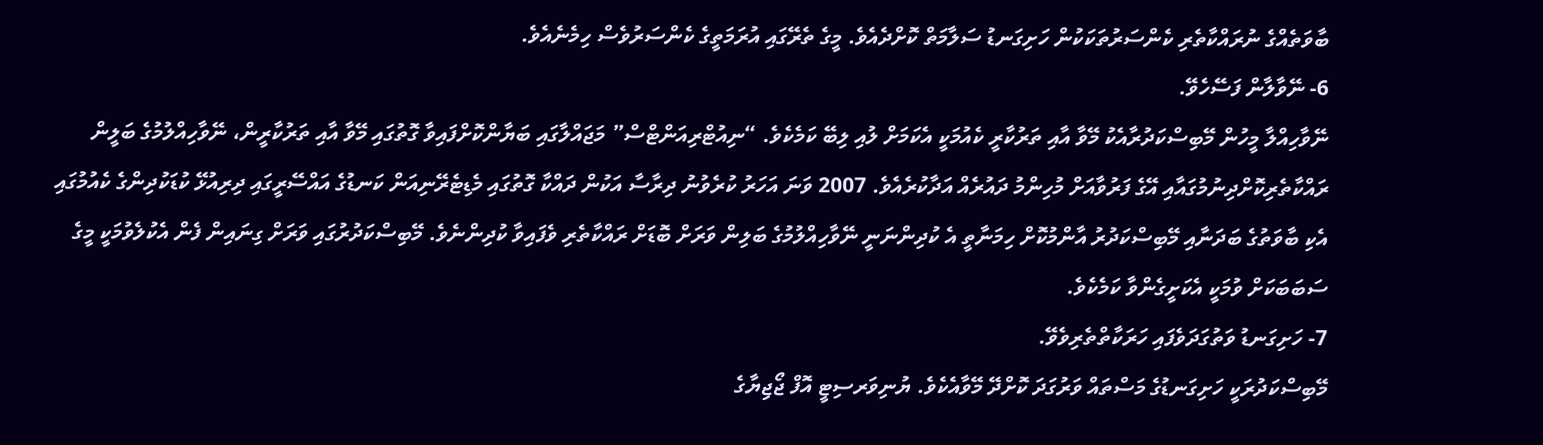ބާވަތެއްގެ ނުރައްކާތެރި ކެންސަރުތަކަކުން ހަށިގަނޑު ސަލާމަތް ކޮށްދެއެވެ. މީގެ ތެރޭގައި އުރަމަތީގެ ކެންސަރުވެސް ހިމެނެއެވެ.
6- ނޭވާލާން ފަސޭހެވޭ.
ނޭވާހިއްލާ މީހުން މޭބިސްކަދުރާއެކު މޭވާ އާއި ތަރުކާރީ ކެއުމަކީ އެކަމަށް ލުއި ލިބޭ ކަމެކެވެ. “ނިއުޓްރިއަންޓްސް” މަޖައްލާގައި ބަޔާންކޮށްފައިވާ ގޮތުގައި މޭވާ އާއި ތަރުކާރީން، ނޭވާހިއްލުމުގެ ބަލީން ރައްކާތެރިކޮށްދިނުމުގައާއި އޭގެ ފަރުވާއަށް މުހިންމު ދައުރެއް އަދާކުރެއެވެ. 2007 ވަނަ އަހަރު ކުރެވުނު ދިރާސާ އަކުން ދައްކާ ގޮތުގައި މެޑިޓެރޭނިއަން ކަނޑުގެ އައްސޭރީގައި ދިރިއުޅޭ ކުޑަކުދިންގެ ކެއުމުގައި އެކި ބާވަތުގެ ބަދަނާއި މޭބިސްކަދުރު އާންމުކޮށް ހިމަނާތީ އެ ކުދިންނަނީ ނޭވާހިއްލުމުގެ ބަލިން ވަރަށް ބޮޑަށް ރައްކާތެރި ވެފައިވާ ކުދިންނެވެ. މޭބިސްކަދުރުގައި ވަރަށް ގިނައިން ފެން އެކުލެވުމަކީ މީގެ ސަބަބަކަށް ވުމަކީ އެކަށީގެންވާ ކަމެކެވެ.
7- ހަށިގަނޑު ވަތުގަދަވެފައި ހަރަކާތްތެރިވެވޭ.
މޭބިސްކަދުރަކީ ހަށިގަނޑުގެ މަސްތައް ވަރުގަދަ ކޮށްދޭ މޭވާއެކެވެ. ޔުނިވަރސިޓީ އޮފް ޖޯޖިޔާގެ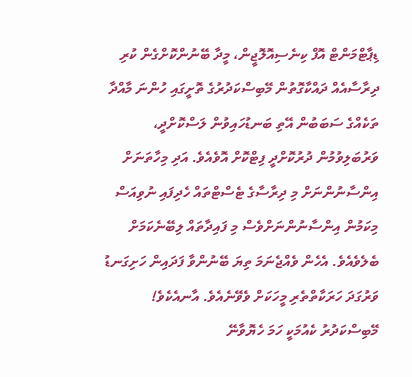ޑިޕާޓްމަންޓް އޮފް ކިނެސިއޮލޮޖީން، މީދާ ބޭނުންކޮށްގެން ކުރި ދިރާސާއެއް ދައްކާގޮތުން މޭބިސްކަދުރުގެ ތޮށީގައި ހުންނަ މާއްދާ ތަކެއްގެ ސަބަބުން އޭތި ބަނޑުހައިވުން ލަސްކޮށްދީ، ވަރުބަލިވުމުން ދުރުކޮށްދީ ފިޓްކޮށް އޮވެއެވެ. އަދި މިހާތަނަށް އިންސާނުންނަށް މި ދިރާސާގެ ޓެސްޓްތައް ހެދިފައި ނުވިއަސް މިކަމުން އިންސާނުންނަށްވެސް މި ފައިދާތައް ލިބޭނެކަމަށް ބެލެވެއެވެ. އެހެން ވެއްޖެނަމަ ތިޔަ ބޭނުންވާ ފަދައިން ހަށިގަނޑު ވަރުގަދަ ހަރަކާތްތެރި މީހަކަށް ވެވޭނެއެވެ. އާނއެކެވެ! މޭބިސްކަދުރު ކެއުމަކީ ހަމަ ހެޔޮވާނޭ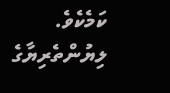ކަމެކެވެ.
ލިޔުންތެރިޔާގެ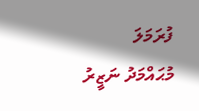ފުރަމަލަ
މުޙައްމަދު ނަޒީރު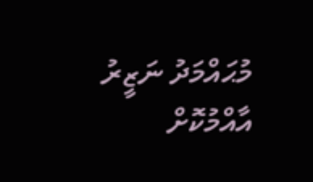މުޙައްމަދު ނަޒީރު
އާއްމުކޮށް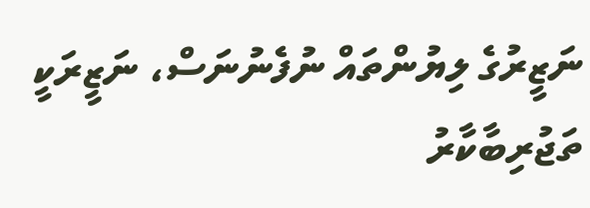ނަޒީރުގެ ލިޔުންތައް ނުފެނުނަސް، ނަޒީރަކީ ތަޖުރިބާކާރު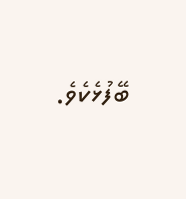ބޭފުޅެކެވެ.